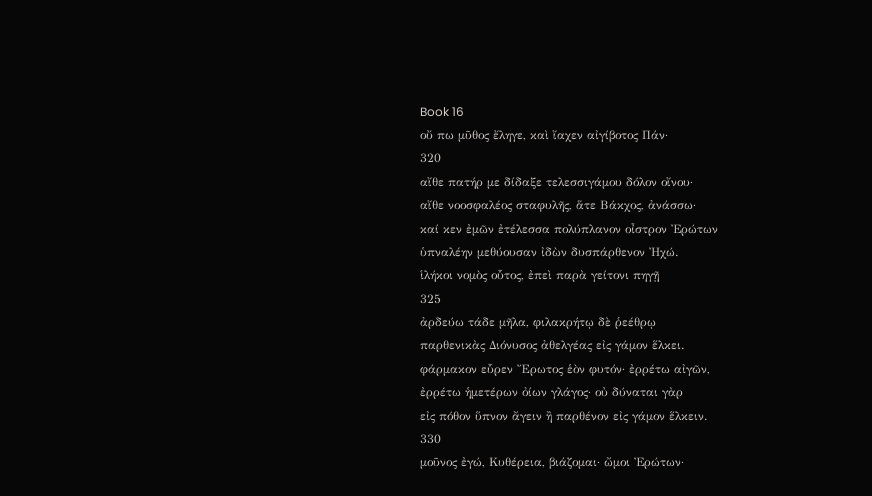Book 16
οὔ πω μῦθος ἔληγε, καὶ ἴαχεν αἰγίβοτος Πάν·
320
αἴθε πατήρ με δίδαξε τελεσσιγάμου δόλον οἴνου·
αἴθε νοοσφαλέος σταφυλῆς, ἅτε Βάκχος, ἀνάσσω·
καί κεν ἐμῶν ἐτέλεσσα πολύπλανον οἶστρον Ἐρώτων
ὑπναλέην μεθύουσαν ἰδὼν δυσπάρθενον Ἠχώ.
ἱλήκοι νομὸς οὗτος, ἐπεὶ παρὰ γείτονι πηγῇ
325
ἀρδεύω τάδε μῆλα, φιλακρήτῳ δὲ ῥεέθρῳ
παρθενικὰς Διόνυσος ἀθελγέας εἰς γάμον ἕλκει.
φάρμακον εὗρεν Ἔρωτος ἑὸν φυτόν· ἐρρέτω αἰγῶν,
ἐρρέτω ἡμετέρων ὀίων γλάγος· οὐ δύναται γὰρ
εἰς πόθον ὕπνον ἄγειν ἢ παρθένον εἰς γάμον ἕλκειν.
330
μοῦνος ἐγώ, Κυθέρεια, βιάζομαι· ὤμοι Ἐρώτων·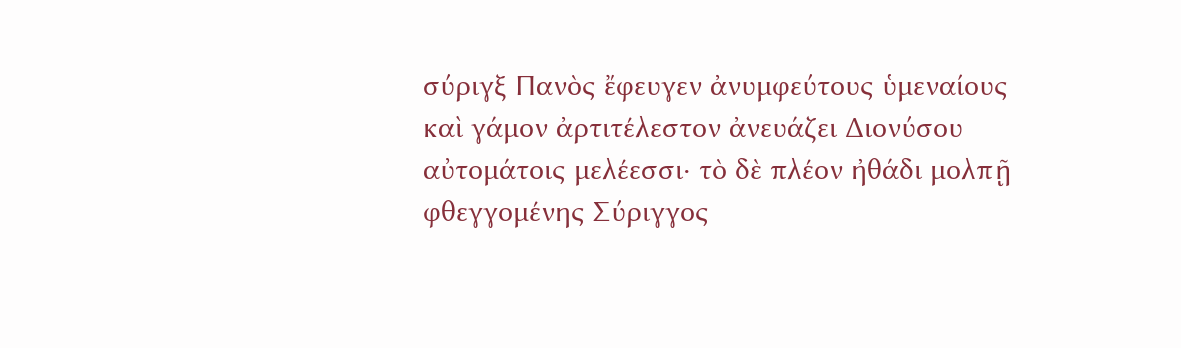σύριγξ Πανὸς ἔφευγεν ἀνυμφεύτους ὑμεναίους
καὶ γάμον ἀρτιτέλεστον ἀνευάζει Διονύσου
αὐτομάτοις μελέεσσι· τὸ δὲ πλέον ἠθάδι μολπῇ
φθεγγομένης Σύριγγος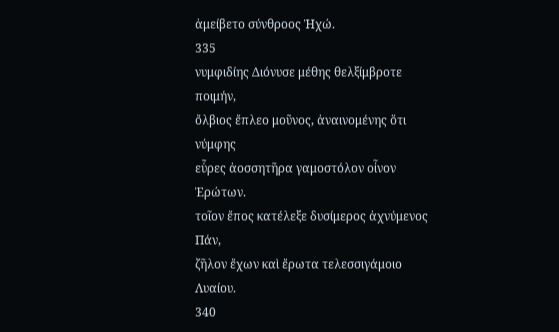ἀμείβετο σύνθροος Ἠχώ.
335
νυμφιδίης Διόνυσε μέθης θελξίμβροτε ποιμήν,
ὄλβιος ἔπλεο μοῦνος, ἀναινομένης ὅτι νύμφης
εὗρες ἀοσσητῆρα γαμοστόλον οἶνον Ἐρώτων.
τοῖον ἔπος κατέλεξε δυσίμερος ἀχνύμενος Πάν,
ζῆλον ἔχων καὶ ἔρωτα τελεσσιγάμοιο Λυαίου.
340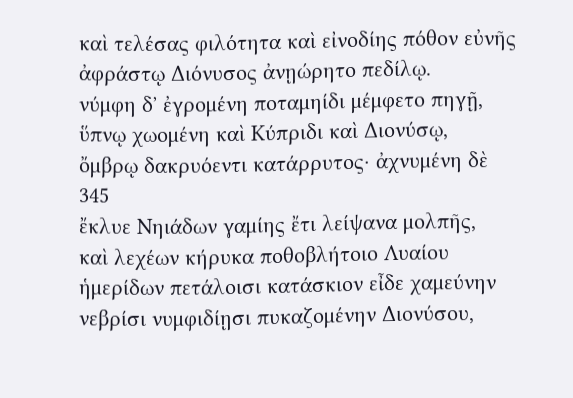καὶ τελέσας φιλότητα καὶ εἰνοδίης πόθον εὐνῆς
ἀφράστῳ Διόνυσος ἀνῃώρητο πεδίλῳ.
νύμφη δʼ ἐγρομένη ποταμηίδι μέμφετο πηγῇ,
ὕπνῳ χωομένη καὶ Κύπριδι καὶ Διονύσῳ,
ὄμβρῳ δακρυόεντι κατάρρυτος· ἀχνυμένη δὲ
345
ἔκλυε Νηιάδων γαμίης ἔτι λείψανα μολπῆς,
καὶ λεχέων κήρυκα ποθοβλήτοιο Λυαίου
ἡμερίδων πετάλοισι κατάσκιον εἶδε χαμεύνην
νεβρίσι νυμφιδίῃσι πυκαζομένην Διονύσου,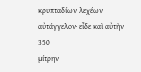κρυπταδίων λεχέων αὐτάγγελον· εἶδε καὶ αὐτὴν
350
μίτρην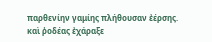παρθενίην γαμίης πλήθουσαν ἐέρσης.
καὶ ῥοδέας ἐχάραξε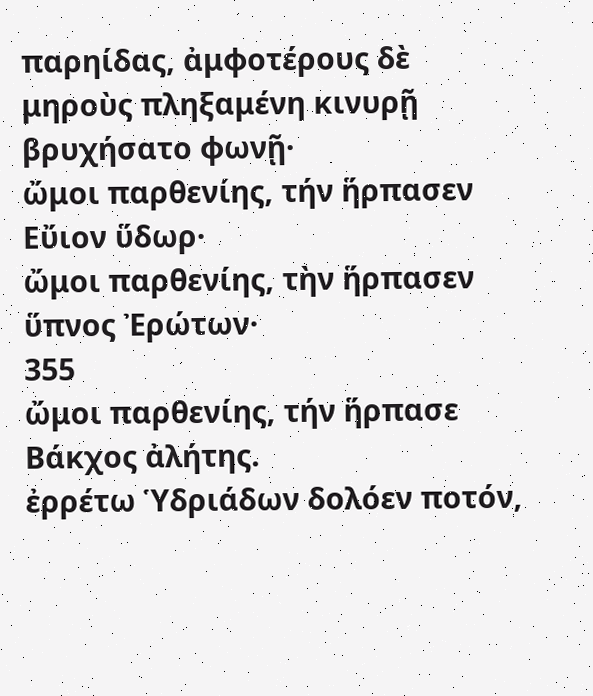παρηίδας, ἀμφοτέρους δὲ
μηροὺς πληξαμένη κινυρῇ βρυχήσατο φωνῇ·
ὤμοι παρθενίης, τήν ἥρπασεν Εὔιον ὕδωρ·
ὤμοι παρθενίης, τὴν ἥρπασεν ὕπνος Ἐρώτων·
355
ὤμοι παρθενίης, τήν ἥρπασε Βάκχος ἀλήτης.
ἐρρέτω Ὑδριάδων δολόεν ποτόν,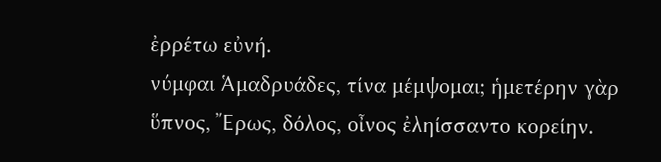ἐρρέτω εὐνή.
νύμφαι Ἁμαδρυάδες, τίνα μέμψομαι; ἡμετέρην γὰρ
ὕπνος, Ἔρως, δόλος, οἶνος ἐληίσσαντο κορείην.